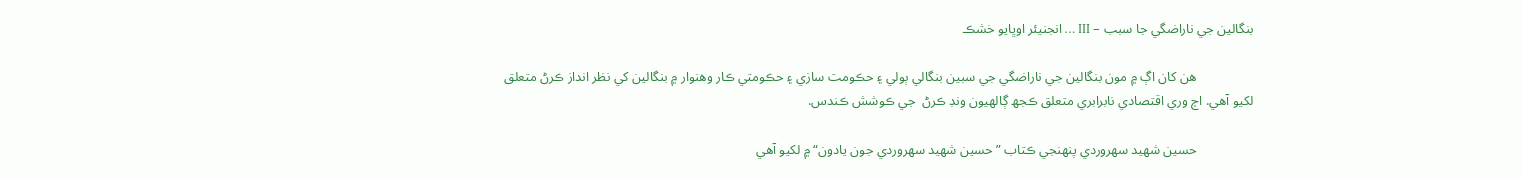بنگالين جي ناراضگي جا سبب – III … انجنيئر اوڀايو خشڪ

                 ھن کان اڳ ۾ مون بنگالين جي ناراضگي جي سبين بنگالي ٻولي ۽ حڪومت سازي ۽ حڪومتي ڪار وهنوار ۾ بنگالين کي نظر انداز ڪرڻ متعلق لکيو آهي. اڄ وري اقتصادي نابرابري متعلق ڪجھ ڳالھيون ونڊ ڪرڻ  جي ڪوشش ڪندس.

                 حسين شهيد سهروردي پنهنجي ڪتاب ”حسين شهيد سهروردي جون يادون“ ۾ لکيو آهي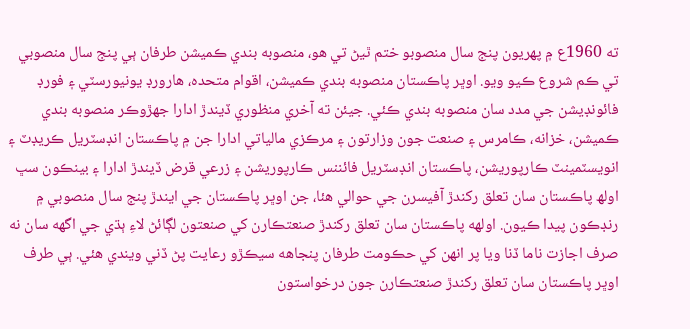ته 1960ع ۾ پهريون پنج سال منصوبو ختم ٿيڻ تي هو، منصوبه بندي ڪميشن طرفان ٻي پنج سال منصوبي تي ڪم شروع ڪيو ويو. اوڀر پاڪستان منصوبه بندي ڪميشن، اقوام متحده، هارورڊ يونيورسٽي ۽ فورڊ فائونڊيشن جي مدد سان منصوبه بندي ڪئي. جيئن ته آخري منظوري ڏيندڙ ادارا جهڙوڪر منصوبه بندي ڪميشن، خزانه، ڪامرس ۽ صنعت جون وزارتون ۽ مرڪزي مالياتي ادارا جن ۾ پاڪستان انڊسٽريل ڪريڊٽ ۽ انويسٽمينٽ ڪارپوريشن، پاڪستان انڊسٽريل فائننس ڪارپوريشن ۽ زرعي قرض ڏيندڙ ادارا ۽ بينڪون سڀ اولھ پاڪستان سان تعلق رکندڙ آفيسرن جي حوالي هئا، جن اوڀر پاڪستان جي ايندڙ پنج سال منصوبي ۾ رنڊڪون پيدا ڪيون. اولهه پاڪستان سان تعلق رکندڙ صنعتڪارن کي صنعتون لڳائڻ لاءِ ٻڌي جي اگهه سان نه صرف اجازت ناما ڏنا ويا پر انهن کي حڪومت طرفان پنجاهه سيڪڙو رعايت پڻ ڏني ويندي هئي. ٻي طرف اوڀر پاڪستان سان تعلق رکندڙ صنعتڪارن جون درخواستون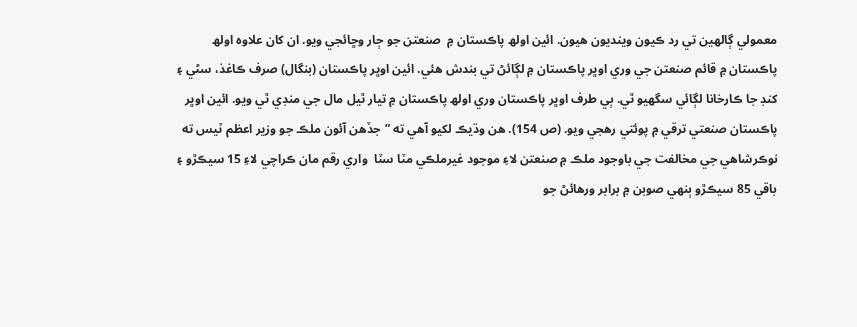معمولي ڳالهين تي رد ڪيون وينديون هيون. ائين اولھ پاڪستان ۾  صنعتن جو ڄار وڇائجي ويو. ان کان علاوه اولھ پاڪستان ۾ قائم صنعتن جي وري اوڀر پاڪستان ۾ لڳائڻ تي بندش هئي. ائين اوڀر پاڪستان (بنگال) صرف ڪاغذ، سڻي ۽ کنڊ جا ڪارخانا لڳائي سگهيو ٿي. ٻي طرف اوڀر پاڪستان وري اولھ پاڪستان ۾ تيار ٿيل مال جي منڊي ٿي ويو. ائين اوڀر پاڪستان صنعتي ترقي ۾ پوئتي رهجي ويو. (ص 154). هن وڌيڪ لکيو آهي ته ”جڏهن آئون ملڪ جو وزير اعظم ٽيس ته نوڪرشاهي جي مخالفت جي باوجود ملڪ ۾ صنعتن لاءِ موجود غيرملڪي مٽا سٽا  واري رقم مان ڪراچي لاءِ 15 سيڪڙو ۽ باقي 85 سيڪڙو ٻنهي صوبن ۾ برابر ورهائڻ جو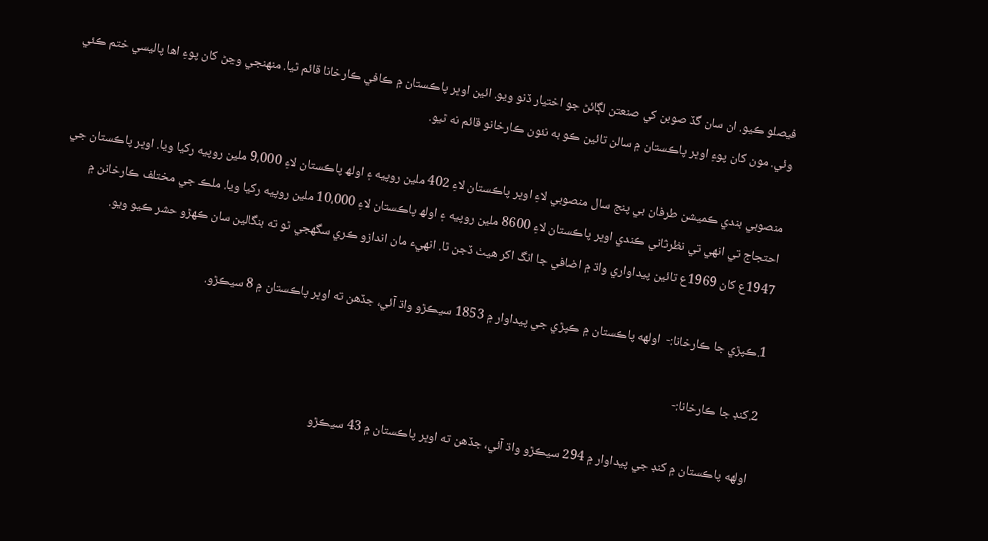فيصلو ڪيو. ان سان گڏ صوبن کي صنعتن لڳائڻ جو اختيار ڏنو ويو. ائين اوڀر پاڪستان ۾ ڪافي ڪارخانا قائم ٿيا. منهنجي وڃڻ کان پوءِ اها پاليسي ختم ڪئي وئي. مون کان پوءِ اوڀر پاڪستان ۾ سالن تائين ڪو به نئون ڪارخانو قائم نه ٿيو.

منصوبي بندي ڪميشن طرفان بي پنج سال منصوبي لاءِ اوڀر پاڪستان لاءِ 402 ملين روپيه ۽ اولھ پاڪستان لاءِ 9،000 ملين روپيه رکيا ويا. اوڀر پاڪستان جي احتجاج تي انهي تي نظرثاني ڪندي اوڀر پاڪستان لاءِ 8600 ملين روپيه ۽ اولھ پاڪستان لاءِ 10،000 ملين روپيه رکيا ويا. ملڪ جي مختلف ڪارخانن ۾ 1947ع کان 1969ع تائين پيداواري واڌ ۾ اضافي جا انگ اکر هيٺ ڏجن ٿا. انهيء مان اندازو ڪري سگهجي ٿو ته بنگالين سان ڪهڙو حشر ڪيو ويو.

1.ڪپڙي جا ڪارخانا:-  اولهه پاڪستان ۾ ڪپڙي جي پيداوار ۾ 1853 سيڪڙو واڌ آئي، جڏهن ته اوڀر پاڪستان ۾ 8 سيڪڙو.

2.کنڊ جا ڪارخانا:-

 اولهه پاڪستان ۾ کنڊ جي پيداوار ۾ 294 سيڪڙو واڌ آئي، جڏهن ته اوڀر پاڪستان ۾ 43 سيڪڙو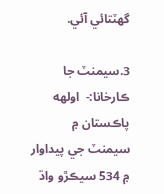گهٽتائي آئي.

3.سيمنٽ جا ڪارخانا:-  اولهه پاڪستان ۾ سيمنٽ جي پيداوار ۾ 534 سيڪڙو واڌ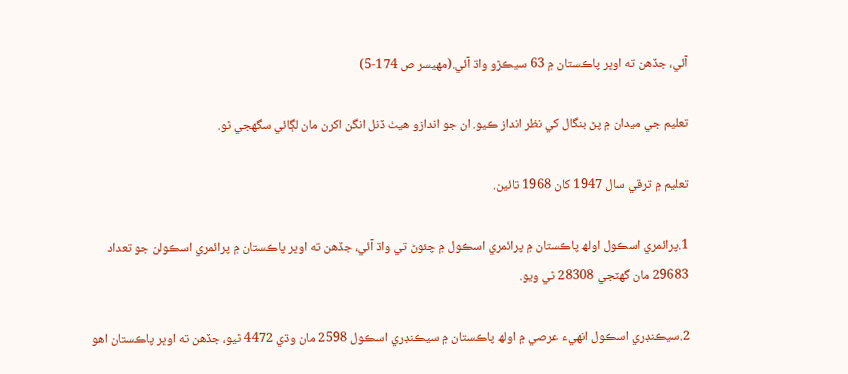آئي، جڏهن ته اوڀر پاڪستان ۾ 63 سيڪڙو واڌ آئي.(مھيسر ص 174-5)

تعليم جي ميدان ۾ پڻ بنگال کي نظر انداز ڪيو. ان جو اندازو هيٺ ڏنل انگن اکرن مان لڳائي سگهجي ٿو.

تعليم ۾ ترقي سال 1947 کان 1968 تائين.

1.پرائمري اسڪول اولھ پاڪستان ۾ پرائمري اسڪول ۾ چئوڻ تي واڌ آئي، جڏهن ته اوڀر پاڪستان ۾ پرائمري اسڪولن جو تعداد 29683 مان گهٽجي 28308 ٿي ويو.

2.سيڪنڊري اسڪول انهيء عرصي ۾ اولھ پاڪستان ۾ سيڪنڊري اسڪول 2598 مان وڌي 4472 ٿيو، جڏهن ته اوڀر پاڪستان اهو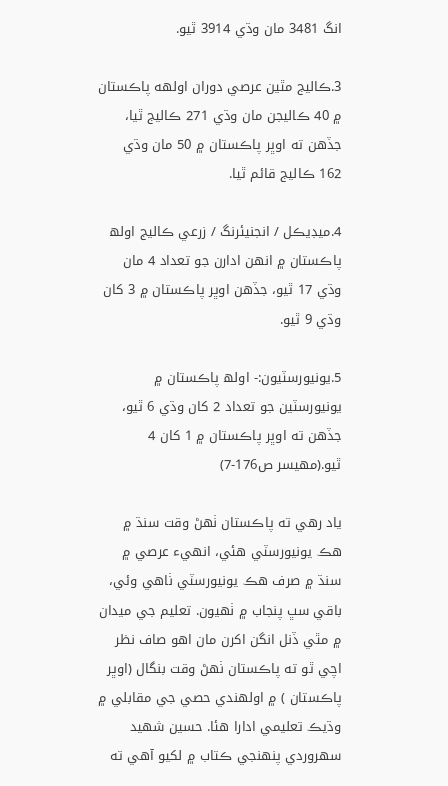انگ 3481 مان وڌي 3914 ٿيو.

3.ڪاليج مٿين عرصي دوران اولهه پاڪستان ۾ 40 ڪاليجن مان وڌي 271 ڪاليج ٿيا، جڏهن ته اوڀر پاڪستان ۾ 50 مان وڌي 162 ڪاليج قائم ٿيا.

4.ميڊيڪل / انجنيئرنگ / زرعي ڪاليج اولھ پاڪستان ۾ انهن ادارن جو تعداد 4 مان وڌي 17 ٿيو، جڏهن اوڀر پاڪستان ۾ 3 کان وڌي 9 ٿيو.

5.يونيورسٽيون:- اولھ پاڪستان ۾ يونيورسٽين جو تعداد 2 کان وڌي 6 ٿيو، جڏهن ته اوڀر پاڪستان ۾ 1 کان 4 ٿيو.(مھيسر ص176-7)

ياد رهي ته پاڪستان ٺهڻ وقت سنڌ ۾ هڪ يونيورسٽي هئي، انهيء عرصي ۾ سنڌ ۾ صرف هڪ يونيورسٽي ٺاهي وئي، باقي سڀ پنجاب ۾ ٺهيون. تعليم جي ميدان ۾ مٿي ڏنل انگن اکرن مان اهو صاف نظر اچي ٿو ته پاڪستان ٺهڻ وقت بنگال (اوڀر پاڪستان ) ۾ اولهندي حصي جي مقابلي ۾ وڌيڪ تعليمي ادارا هئا. حسين شهيد سھروردي پنهنجي ڪتاب ۾ لکيو آهي ته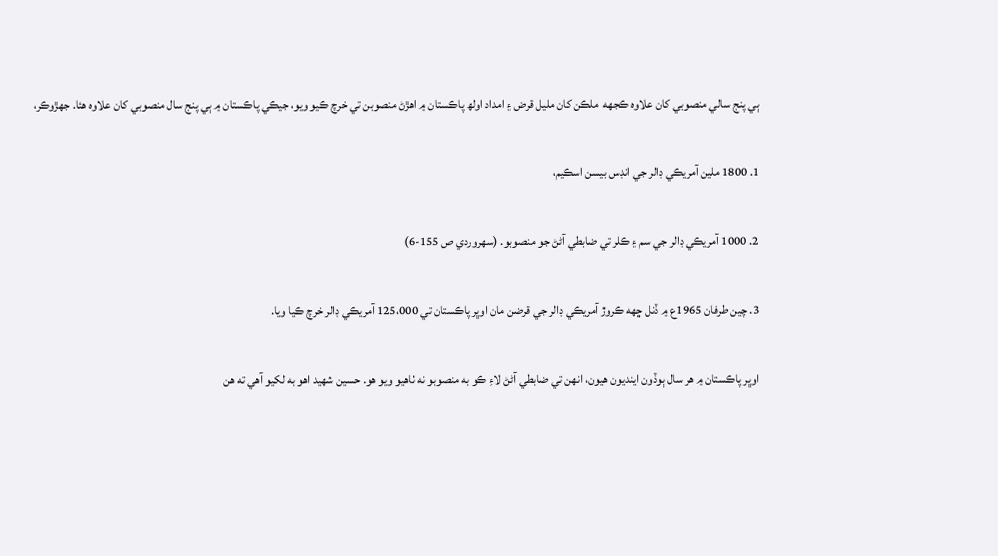ٻي پنج سالي منصوبي کان علاوه ڪجهه  ملڪن کان مليل قرض ۽ امداد اولھ پاڪستان ۾ اهڙڻ منصوبن تي خرچ ڪيو ويو، جيڪي پاڪستان ۾ ٻي پنج سال منصوبي کان علاوه هئا. جھڙوڪر،

1. 1800 ملين آمريڪي ڊالر جي انڊس بيسن اسڪيم،

2. 1000 آمريڪي ڊالر جي سم ۽ ڪلر تي ضابطي آڻڻ جو منصوبو. (سھروردي ص 155-6)

3. چين طرفان 1965ع ۾ ڏنل ڇهه ڪروڙ آمريڪي ڊالر جي قرضن مان اوڀر پاڪستان تي 125،000 آمريڪي ڊالر خرچ ڪيا ويا.

اوڀر پاڪستان ۾ هر سال ٻوڏون اينديون هيون، انهن تي ضابطي آڻڻ لاءِ ڪو به منصوبو نه ٺاهيو ويو هو. حسين شهيد اهو به لکيو آهي ته هن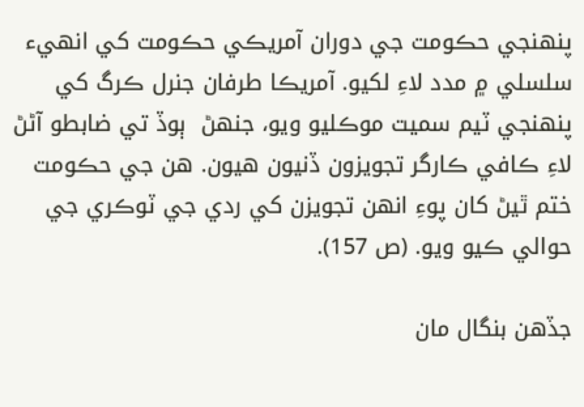پنهنجي حڪومت جي دوران آمريڪي حڪومت کي انهيء سلسلي ۾ مدد لاءِ لکيو. آمريڪا طرفان جنرل ڪرگ کي پنهنجي ٽيم سميت موڪليو ويو، جنھڻ  ٻوڏ تي ضابطو آڻڻ لاءِ ڪافي ڪارگر تجويزون ڏنيون هيون. هن جي حڪومت ختم ٿيڻ کان پوءِ انهن تجويزن کي ردي جي ٽوڪري جي حوالي ڪيو ويو. (ص 157).

جڏهن بنگال مان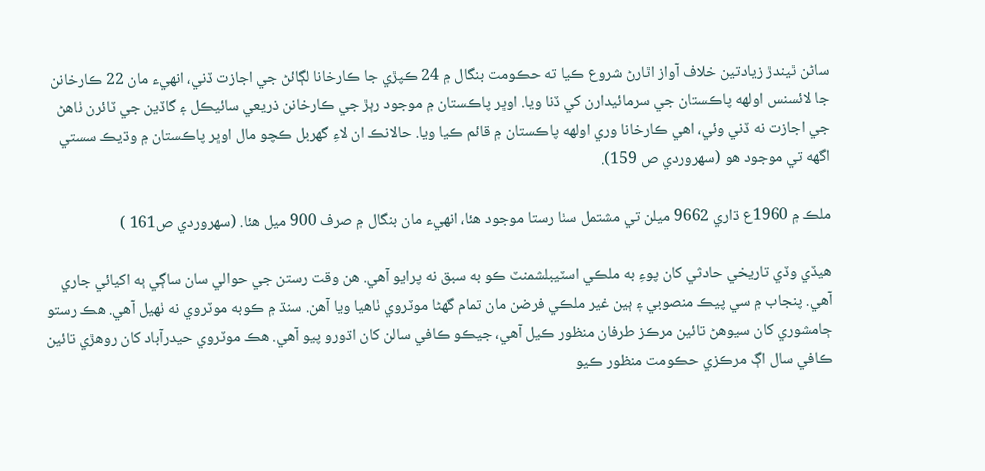ساڻن ٿيندڙ زيادتين خلاف آواز اٿارڻ شروع ڪيا ته حڪومت بنگال ۾ 24 ڪپڙي جا ڪارخانا لڳائڻ جي اجازت ڏني، انهيء مان 22 ڪارخانن جا لائسنس اولهه پاڪستان جي سرمائيدارن کي ڏنا ويا. اوڀر پاڪستان ۾ موجود رٻڙ جي ڪارخانن ذريعي سائيڪل ۽ گاڏين جي ٽائرن ٺاهڻ جي اجازت نه ڏني وئي، اهي ڪارخانا وري اولهه پاڪستان ۾ قائم ڪيا ويا. حالانڪ ان لاءِ گهربل ڪچو مال اوڀر پاڪستان ۾ وڌيڪ سستي اگهه تي موجود هو (سهروردي ص 159).

ملڪ ۾ 1960ع ڌاري 9662 ميلن تي مشتمل سٺا رستا موجود هئا، انهيء مان بنگال ۾ صرف 900 ميل هئا. (سهروردي ص161 )

هيڏي وڏي تاريخي حادثي کان پوءِ به ملڪي اسٽيبلشمنٽ ڪو به سبق نه پرايو آهي. هن وقت رستن جي حوالي سان ساڳي ٻه اکيائي جاري آهي. پنجاب ۾ سي پيڪ منصوبي ۽ ٻين غير ملڪي فرضن مان تمام گهڻا موٽروي ٺاهيا ويا آهن. سنڌ ۾ ڪوبه موٽروي نه ٺهيل آهي. هڪ رستو ڄامشوري کان سيوهڻ تائين مرڪز طرفان منظور ڪيل آهي، جيڪو ڪافي سالن کان اڌورو پيو آهي. هڪ موٽروي حيدرآباد کان روهڙي تائين ڪافي سال اڳ مرڪزي حڪومت منظور ڪيو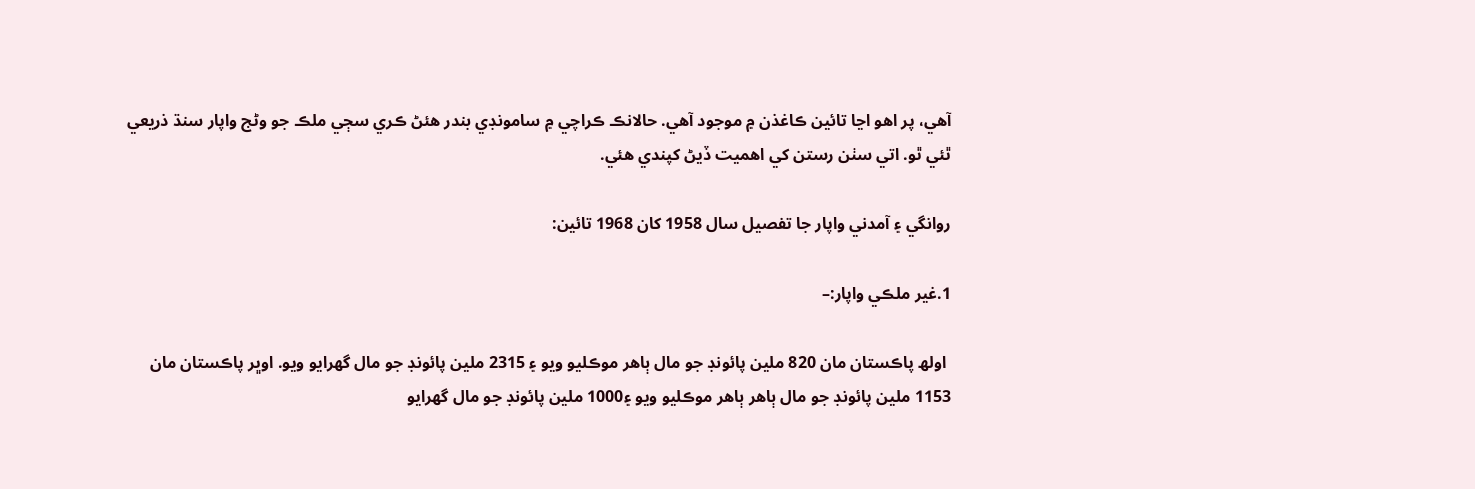آهي، پر اهو اڃا تائين ڪاغذن ۾ موجود آهي. حالانڪ ڪراچي ۾ سامونڊي بندر هئڻ ڪري سڄي ملڪ جو وڻج واپار سنڌ ذريعي ٿئي ٿو. اتي سٺن رستن کي اهميت ڏيڻ کپندي هئي.

روانگي ۽ آمدني واپار جا تفصيل سال 1958 کان 1968 تائين:

1.غير ملڪي واپار:–

 اولھ پاڪستان مان 820 ملين پائونڊ جو مال ٻاهر موڪليو ويو ۽ 2315 ملين پائونڊ جو مال گھرايو ويو. اوڀر پاڪستان مان 1153 ملين پائونڊ جو مال ٻاهر ٻاهر موڪليو ويو ۽1000 ملين پائونڊ جو مال گھرايو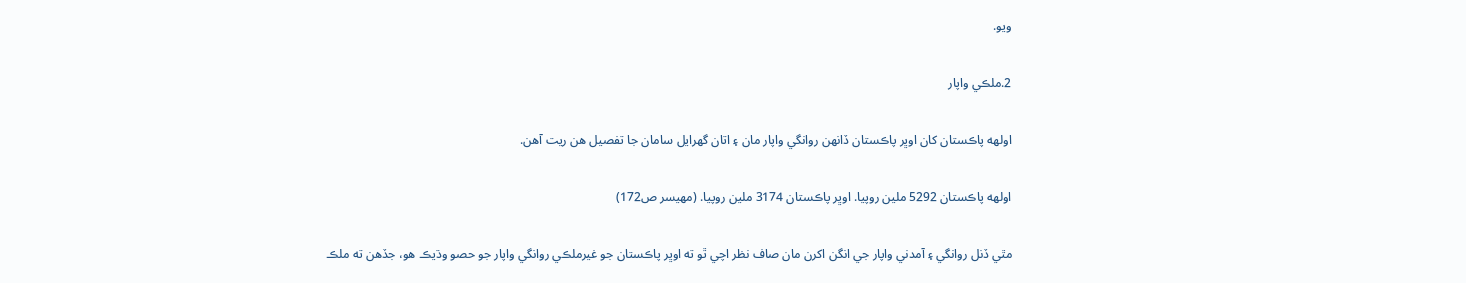ويو.

2.ملڪي واپار

اولهه پاڪستان کان اوڀر پاڪستان ڏانهن روانگي واپار مان ۽ اتان گهرايل سامان جا تفصيل هن ريت آهن.

اولهه پاڪستان 5292 ملين روپيا. اوڀر پاڪستان 3174 ملين روپيا. (مھيسر ص172)

مٿي ڏنل روانگي ۽ آمدني واپار جي انگن اکرن مان صاف نظر اچي ٿو ته اوڀر پاڪستان جو غيرملڪي روانگي واپار جو حصو وڌيڪ هو، جڏهن ته ملڪ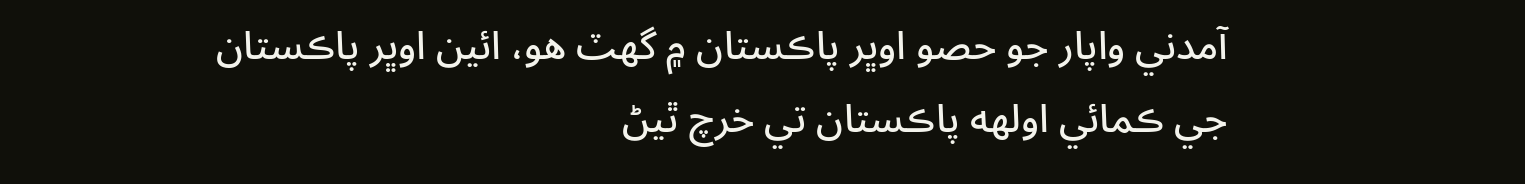آمدني واپار جو حصو اوڀر پاڪستان ۾ گهٽ هو، ائين اوڀر پاڪستان جي ڪمائي اولهه پاڪستان تي خرچ ٿيڻ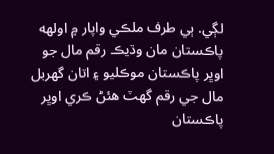لڳي. ٻي طرف ملڪي واپار ۾ اولهه پاڪستان مان وڌيڪ رقم مال جو اوڀر پاڪستان موڪليو ۽ اتان گهربل مال جي رقم گهٽ هئڻ ڪري اوڀر پاڪستان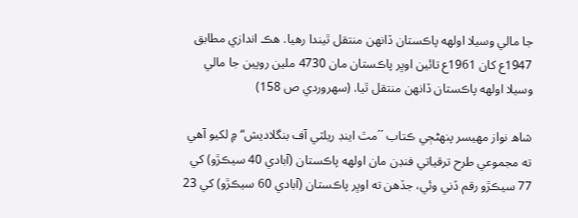جا مالي وسيلا اولهه پاڪستان ڏانهن منتقل ٿيندا رهيا. هڪ اندازي مطابق 1947ع کان 1961ع تائين اوڀر پاڪستان مان 4730 ملين روپين جا مالي وسيلا اولهه پاڪستان ڏانهن منتقل ٿيا. (سهروردي ص 158)

شاھ نواز مھيسر پنھڻڄي ڪتاب ´´مٿ اينڊ ريلٽي آف بنگلاديش“ ۾ لکيو آھي ته مجموعي طرح ترقياتي فنڊن مان اولهه پاڪستان (آبادي 40 سيڪڙو) کي 77 سيڪڙو رقم ڏني وئي، جڏهن ته اوڀر پاڪستان (آبادي 60 سيڪڙو) کي 23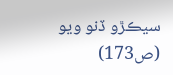سيڪڙو ڏنو ويو (ص173)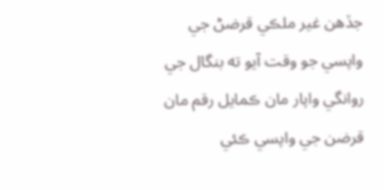جڏهن غير ملڪي قرضڻ جي واپسي جو وقت آيو ته بنگال جي روانگي واپار مان ڪمايل رقم مان قرضن جي واپسي ڪئي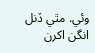وئي. مٿي ڏنل انگن اکرن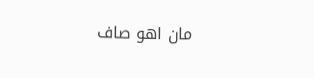مان اهو صاف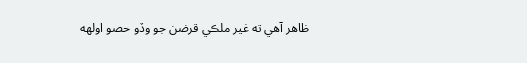ظاهر آهي ته غير ملڪي قرضن جو وڏو حصو اولهه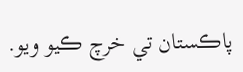پاڪستان تي خرچ ڪيو ويو.